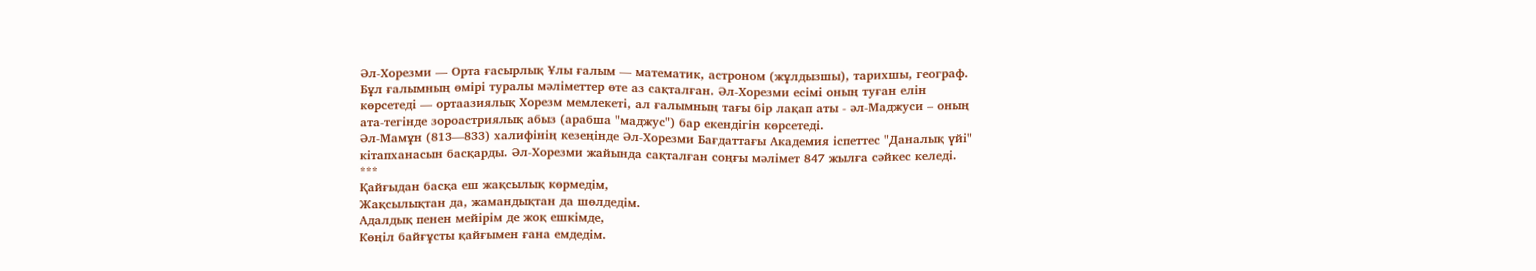Әл-Хорезми — Орта ғасырлық Ұлы ғалым — математик, астроном (жұлдызшы), тарихшы, географ.
Бұл ғалымның өмірі туралы мәліметтер өте аз сақталған. Әл-Хорезми есімі оның туған елін көрсетеді — ортаазиялық Хорезм мемлекеті, ал ғалымның тағы бір лақап аты - әл-Маджуси – оның ата-тегінде зороастриялық абыз (арабша "маджус") бар екендігін көрсетеді.
Әл-Мамұн (813—833) халифінің кезеңінде Әл-Хорезми Бағдаттағы Академия іспеттес "Даналық үйі" кітапханасын басқарды. Әл-Хорезми жайында сақталған соңғы мәлімет 847 жылға сәйкес келеді.
***
Қайғыдан басқа еш жақсылық көрмедім,
Жақсылықтан да, жамандықтан да шөлдедім.
Адалдық пенен мейірім де жоқ ешкімде,
Көңіл байғұсты қайғымен ғана емдедім.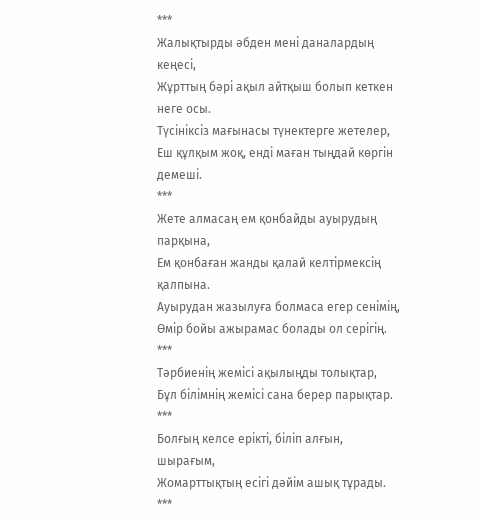***
Жалықтырды әбден мені даналардың кеңесі,
Жұрттың бәрі ақыл айтқыш болып кеткен неге осы.
Түсініксіз мағынасы түнектерге жетелер,
Еш құлқым жоқ, енді маған тыңдай көргін демеші.
***
Жете алмасаң ем қонбайды ауырудың парқына,
Ем қонбаған жанды қалай келтірмексің қалпына.
Ауырудан жазылуға болмаса егер сенімің,
Өмір бойы ажырамас болады ол серігің.
***
Тәрбиенің жемісі ақылыңды толықтар,
Бұл білімнің жемісі сана берер парықтар.
***
Болғың келсе ерікті, біліп алғын, шырағым,
Жомарттықтың есігі дәйім ашық тұрады.
***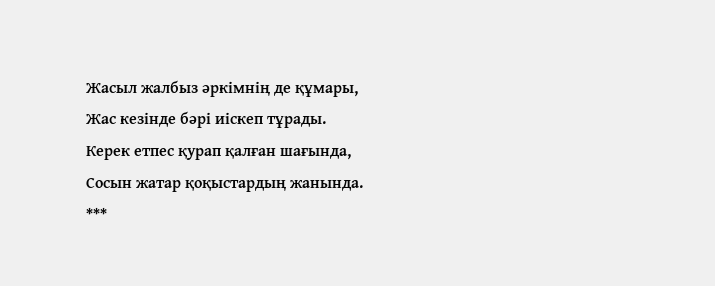Жасыл жалбыз әркімнің де құмары,
Жас кезінде бәрі иіскеп тұрады.
Керек етпес қурап қалған шағында,
Сосын жатар қоқыстардың жанында.
***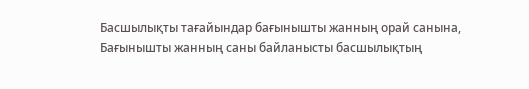Басшылықты тағайындар бағынышты жанның орай санына,
Бағынышты жанның саны байланысты басшылықтың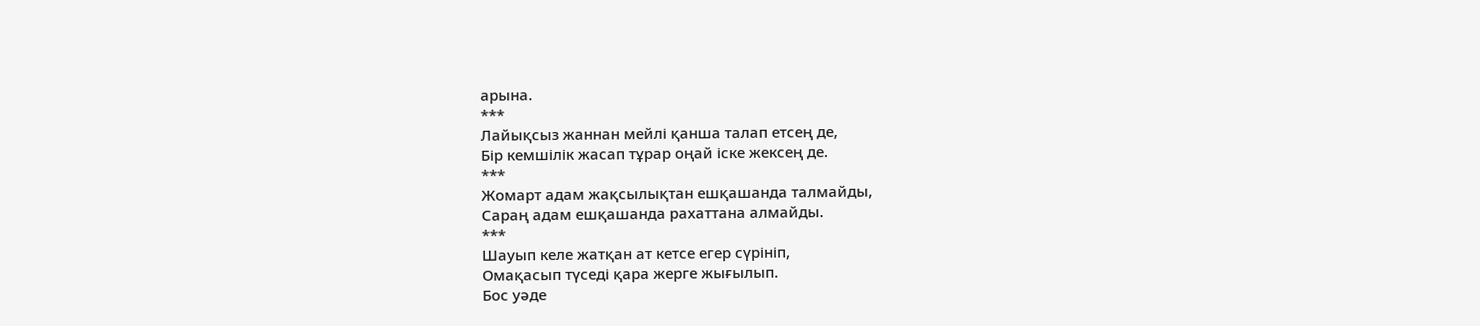арына.
***
Лайықсыз жаннан мейлі қанша талап етсең де,
Бір кемшілік жасап тұрар оңай іске жексең де.
***
Жомарт адам жақсылықтан ешқашанда талмайды,
Сараң адам ешқашанда рахаттана алмайды.
***
Шауып келе жатқан ат кетсе егер сүрініп,
Омақасып түседі қара жерге жығылып.
Бос уәде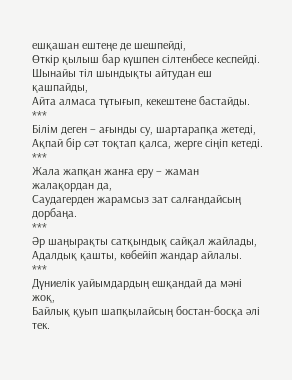ешқашан ештеңе де шешпейді,
Өткір қылыш бар күшпен сілтенбесе кеспейді.
Шынайы тіл шындықты айтудан еш қашпайды,
Айта алмаса тұтығып, кекештене бастайды.
***
Білім деген – ағынды су, шартарапқа жетеді,
Ақпай бір сәт тоқтап қалса, жерге сіңіп кетеді.
***
Жала жапқан жанға еру – жаман жалақордан да,
Саудагерден жарамсыз зат салғандайсың дорбаңа.
***
Әр шаңырақты сатқындық сайқал жайлады,
Адалдық қашты, көбейіп жандар айлалы.
***
Дүниелік уайымдардың ешқандай да мәні жоқ,
Байлық қуып шапқылайсың бостан-босқа әлі тек.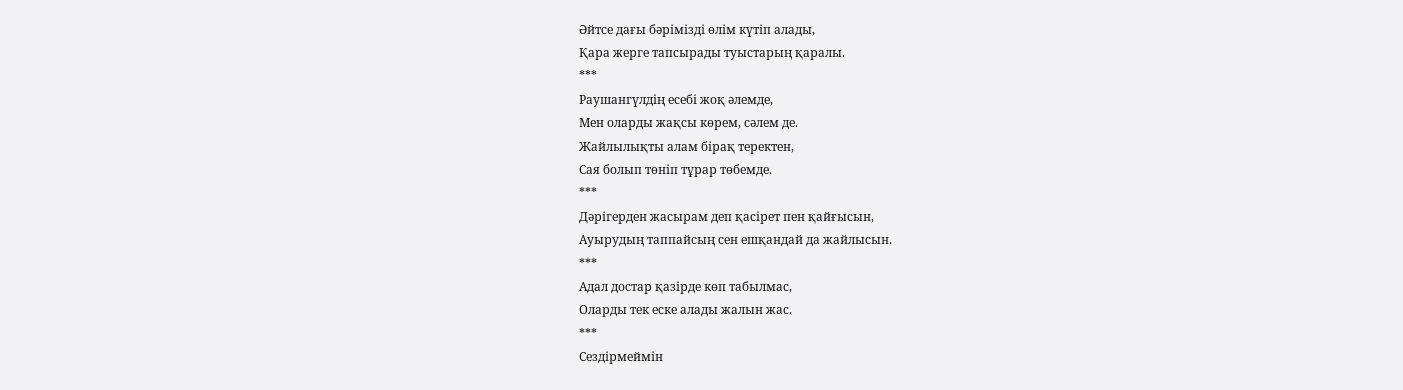Әйтсе дағы бәрімізді өлім күтіп алады,
Қара жерге тапсырады туыстарың қаралы.
***
Раушангүлдің есебі жоқ әлемде,
Мен оларды жақсы көрем, сәлем де.
Жайлылықты алам бірақ теректен,
Сая болып төніп тұрар төбемде.
***
Дәрігерден жасырам деп қасірет пен қайғысын,
Ауырудың таппайсың сен ешқандай да жайлысын.
***
Адал достар қазірде көп табылмас,
Оларды тек еске алады жалын жас.
***
Сездірмеймін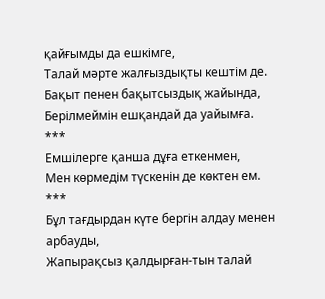қайғымды да ешкімге,
Талай мәрте жалғыздықты кештім де.
Бақыт пенен бақытсыздық жайында,
Берілмеймін ешқандай да уайымға.
***
Емшілерге қанша дұға еткенмен,
Мен көрмедім түскенін де көктен ем.
***
Бұл тағдырдан күте бергін алдау менен арбауды,
Жапырақсыз қалдырған-тын талай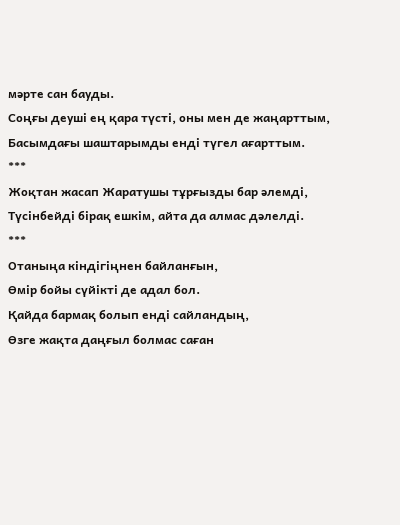мәрте сан бауды.
Соңғы деуші ең қара түсті, оны мен де жаңарттым,
Басымдағы шаштарымды енді түгел ағарттым.
***
Жоқтан жасап Жаратушы тұрғызды бар әлемді,
Түсінбейді бірақ ешкім, айта да алмас дәлелді.
***
Отаныңа кіндігіңнен байланғын,
Өмір бойы сүйікті де адал бол.
Қайда бармақ болып енді сайландың,
Өзге жақта даңғыл болмас саған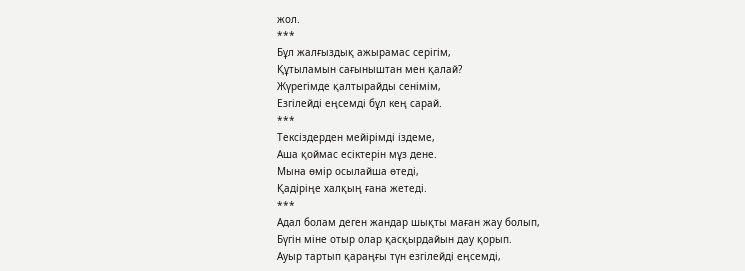жол.
***
Бұл жалғыздық ажырамас серігім,
Құтыламын сағыныштан мен қалай?
Жүрегімде қалтырайды сенімім,
Езгілейді еңсемді бұл кең сарай.
***
Тексіздерден мейірімді іздеме,
Аша қоймас есіктерін мұз дене.
Мына өмір осылайша өтеді,
Қадіріңе халқың ғана жетеді.
***
Адал болам деген жандар шықты маған жау болып,
Бүгін міне отыр олар қасқырдайын дау қорып.
Ауыр тартып қараңғы түн езгілейді еңсемді,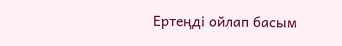Ертеңді ойлап басым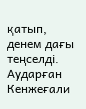қатып, денем дағы теңселді.
Аударған Кенжеғали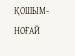ҚОШЫМ-НОҒАЙ